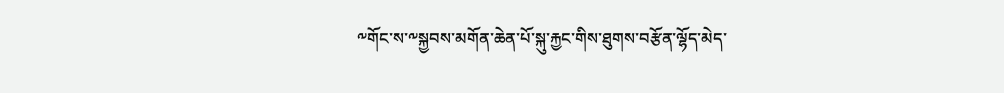༸གོང་ས་༸སྐྱབས་མགོན་ཆེན་པོ་སྐུ་རྐྱང་གིས་ཐུགས་བརྩོན་ལྷོད་མེད་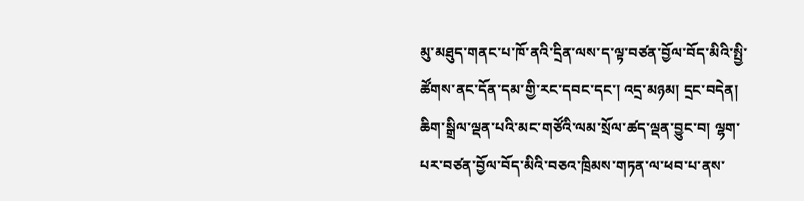མུ་མཐུད་གནང་པ་ཁོ་ནའི་དྲིན་ལས་ད་ལྟ་བཙན་བྱོལ་བོད་མིའི་སྤྱི་ཚོགས་ནང་དོན་དམ་གྱི་རང་དབང་དང་། འདྲ་མཉམ། དྲང་བདེན། ཆིག་སྒྲིལ་ལྡན་པའི་མང་གཙོའི་ལམ་སྲོལ་ཚད་ལྡན་བྱུང་བ། ལྷག་པར་བཙན་བྱོལ་བོད་མིའི་བཅའ་ཁྲིམས་གཏན་ལ་ཕབ་པ་ནས་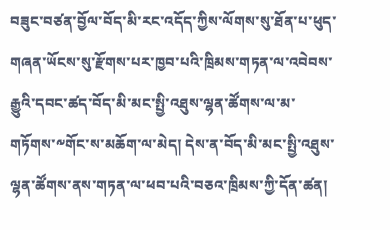བཟུང་བཙན་བྱོལ་བོད་མི་རང་འདོད་ཀྱིས་ལོགས་སུ་ཐོན་པ་ཕུད་གཞན་ཡོངས་སུ་རྫོགས་པར་ཁྱབ་པའི་ཁྲིམས་གཏན་ལ་འབེབས་རྒྱུའི་དབང་ཚད་བོད་མི་མང་སྤྱི་འཐུས་ལྷན་ཚོགས་ལ་མ་གཏོགས་༸གོང་ས་མཆོག་ལ་མེད། དེས་ན་བོད་མི་མང་སྤྱི་འཐུས་ལྷན་ཚོགས་ནས་གཏན་ལ་ཕབ་པའི་བཅའ་ཁྲིམས་ཀྱི་དོན་ཚན།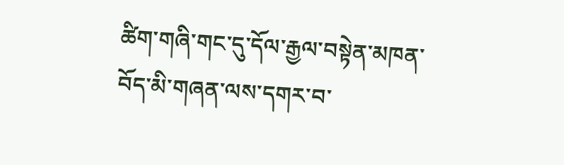ཚིག་གཞི་གང་དུ་དོལ་རྒྱལ་བསྟེན་མཁན་བོད་མི་གཞན་ལས་དགར་བ་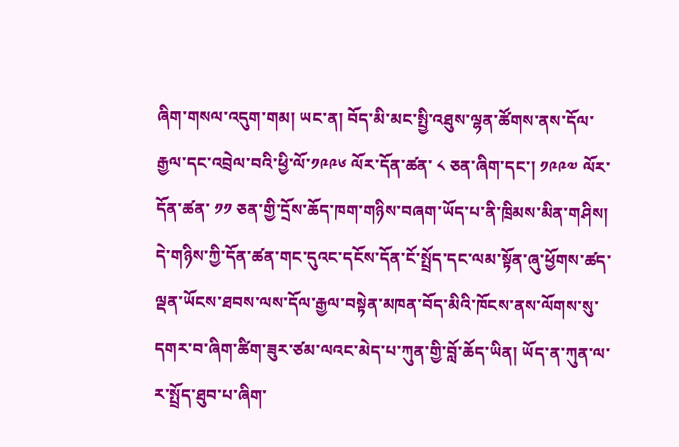ཞིག་གསལ་འདུག་གམ། ཡང་ན། བོད་མི་མང་སྤྱི་འཐུས་ལྷན་ཚོགས་ནས་དོལ་རྒྱལ་དང་འབྲེལ་བའི་ཕྱི་ལོ་༡༩༩༦ ལོར་དོན་ཚན་ ༨ ཅན་ཞིག་དང་། ༡༩༩༧ ལོར་དོན་ཚན་ ༡༡ ཅན་གྱི་དྲོས་ཆོད་ཁག་གཉིས་བཞག་ཡོད་པ་ནི་ཁྲིམས་མིན་གཤིས། དེ་གཉིས་ཀྱི་དོན་ཚན་གང་དུའང་དངོས་དོན་ངོ་སྤྲོད་དང་ལམ་སྟོན་ཞུ་ཕྱོགས་ཚད་ལྡན་ཡོངས་ཐབས་ལས་དོལ་རྒྱལ་བསྟེན་མཁན་བོད་མིའི་ཁོངས་ནས་ལོགས་སུ་དགར་བ་ཞིག་ཚིག་ཟུར་ཙམ་ལའང་མེད་པ་ཀུན་གྱི་བློ་ཆོད་ཡིན། ཡོད་ན་ཀུན་ལ་ར་སྤྲོད་ཐུབ་པ་ཞིག་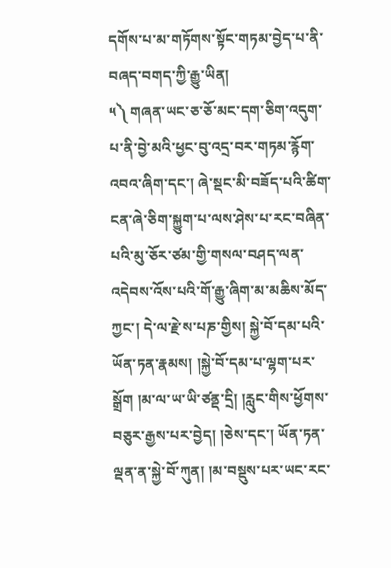དགོས་པ་མ་གཏོགས་སྟོང་གཏམ་བྱེད་པ་ནི་བཞད་བགད་ཀྱི་རྒྱུ་ཡིན།
༥༽ གཞན་ཡང་ཅ་ཅོ་མང་དག་ཅིག་འདུག་པ་ནི་བྱེ་མའི་ཕྱང་བུ་འདྲ་བར་གཏམ་རྙོག་འབའ་ཞིག་དང་། ཞེ་སྡང་མི་བཟོད་པའི་ཚིག་ངན་ཞེ་ཅིག་སྐྱུག་པ་ལས་ཤེས་པ་རང་བཞིན་པའི་མུ་ཅོར་ཙམ་གྱི་གསལ་བཤད་ལན་འདེབས་འོས་པའི་གོ་རྒྱུ་ཞིག་མ་མཆིས་མོད་ཀྱང་། དེ་ལ་རྗེ་ས་པཎ་གྱིས། སྐྱེ་བོ་དམ་པའི་ཡོན་ཏན་རྣམས། །སྐྱེ་བོ་དམ་པ་ལྷག་པར་སྒྲོག །མ་ལ་ཡ་ཡི་ཙནྡ་དྲི། །རླུང་གིས་ཕྱོགས་བཅུར་རྒྱས་པར་བྱེད། །ཅེས་དང་། ཡོན་ཏན་ལྡན་ན་སྐྱེ་བོ་ཀུན། །མ་བསྡུས་པར་ཡང་རང་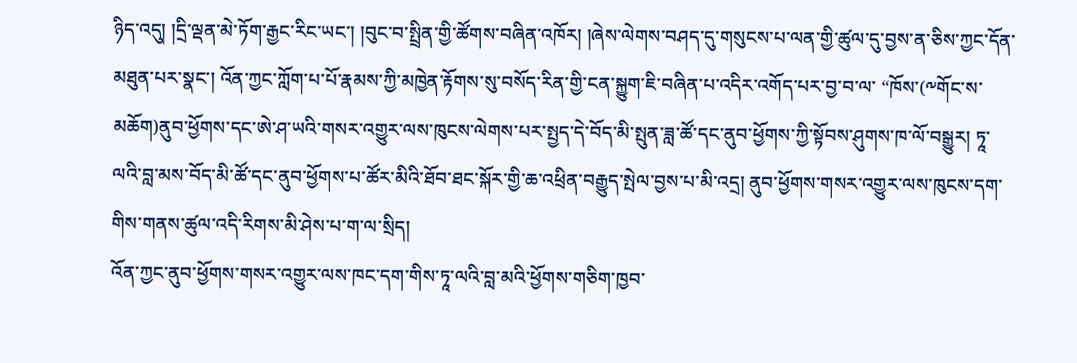ཉིད་འདུ། །དྲི་ལྡན་མེ་ཏོག་རྒྱང་རིང་ཡང་། །བུང་བ་སྤྲིན་གྱི་ཚོགས་བཞིན་འཁོར། །ཞེས་ལེགས་བཤད་དུ་གསུངས་པ་ལན་གྱི་ཚུལ་དུ་བྱས་ན་ཅིས་ཀྱང་དོན་མཐུན་པར་སྣང་། འོན་ཀྱང་ཀློག་པ་པོ་རྣམས་ཀྱི་མཁྱེན་རྟོགས་སུ་བསོད་རིན་གྱི་ངན་སྐྱུག་ཇི་བཞིན་པ་འདིར་འགོད་པར་བྱ་བ་ལ་ “ཁོས་(༸གོང་ས་མཆོག)ནུབ་ཕྱོགས་དང་ཨེ་ཤ་ཡའི་གསར་འགྱུར་ལས་ཁུངས་ལེགས་པར་སྤྱད་དེ་བོད་མི་སྤུན་ཟླ་ཚོ་དང་ནུབ་ཕྱོགས་ཀྱི་སྟོབས་ཤུགས་ཁ་ལོ་བསྒྱུར། ཏཱ་ལའི་བླ་མས་བོད་མི་ཚོ་དང་ནུབ་ཕྱོགས་པ་ཚོར་མིའི་ཐོབ་ཐང་སྐོར་གྱི་ཆ་འཕྲིན་བརྒྱུད་སྤེལ་བྱས་པ་མི་འདྲ། ནུབ་ཕྱོགས་གསར་འགྱུར་ལས་ཁུངས་དག་གིས་གནས་ཚུལ་འདི་རིགས་མི་ཤེས་པ་ག་ལ་སྲིད།
འོན་ཀྱང་ནུབ་ཕྱོགས་གསར་འགྱུར་ལས་ཁང་དག་གིས་ཏཱ་ལའི་བླ་མའི་ཕྱོགས་གཅིག་ཁྱབ་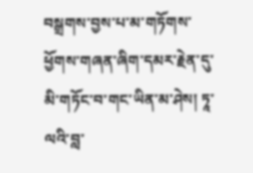བསྒྲགས་བྱས་པ་མ་གཏོགས་ཕྱོགས་གཞན་ཞིག་དམར་རྗེན་དུ་མི་གཏོང་བ་གང་ཡིན་མ་ཤེས། ཏཱ་ལའི་བླ་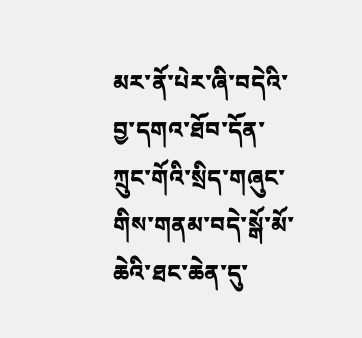མར་ནོ་པེར་ཞི་བདེའི་བྱ་དགའ་ཐོབ་དོན་ཀྲུང་གོའི་སྲིད་གཞུང་གིས་གནམ་བདེ་སྒོ་མོ་ཆེའི་ཐང་ཆེན་དུ་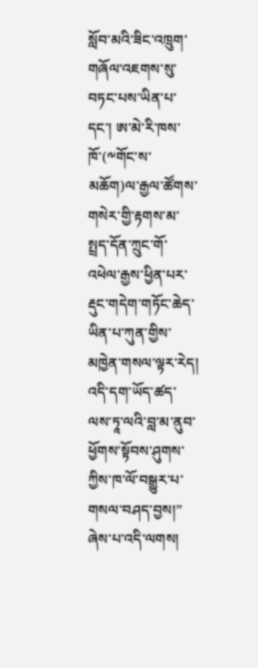སློབ་མའི་ཟིང་འཁྲུག་གཞོལ་འཇགས་སུ་བཏང་པས་ཡིན་པ་དང་། ཨ་མེ་རི་ཁས་ཁོ་(༸གོང་ས་མཆོག)ལ་རྒྱལ་ཚོགས་གསེར་གྱི་རྟགས་མ་སྤྲད་དོན་ཀྲུང་གོ་འཕེལ་རྒྱས་ཕྱིན་པར་རྡུང་གདེག་གཏོང་ཆེད་ཡིན་པ་ཀུན་གྱིས་མཁྱེན་གསལ་ལྟར་རེད། འདི་དག་ཡོད་ཚད་ལས་ཏཱ་ལའི་བླ་མ་ནུབ་ཕྱོགས་སྟོབས་ཤུགས་ཀྱིས་ཁ་ལོ་བསྒྱུར་པ་གསལ་བཤད་བྱས།” ཞེས་པ་འདི་ལགས།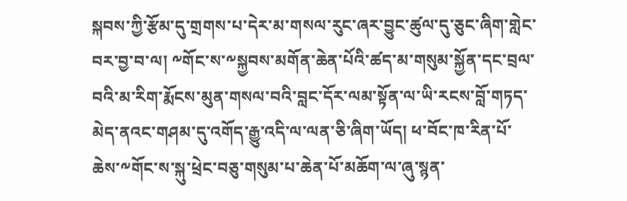སྐབས་ཀྱི་རྩོམ་དུ་གྲགས་པ་དེར་མ་གསལ་རུང་ཞར་བྱུང་ཚུལ་དུ་ཅུང་ཞིག་གླེང་བར་བྱ་བ་ལ། ༸གོང་ས་༸སྐྱབས་མགོན་ཆེན་པོའི་ཚད་མ་གསུམ་སྐྱོན་དང་བྲལ་བའི་མ་རིག་རྨོངས་མུན་གསལ་བའི་བླང་དོར་ལམ་སྟོན་ལ་ཡི་རངས་བློ་གཏད་མེད་ནའང་གཤམ་དུ་འགོད་རྒྱུ་འདི་ལ་ལན་ཅི་ཞིག་ཡོད། ཕ་བོང་ཁ་རིན་པོ་ཆེས་༸གོང་ས་སྐུ་ཕྲེང་བཅུ་གསུམ་པ་ཆེན་པོ་མཆོག་ལ་ཞུ་སྙན་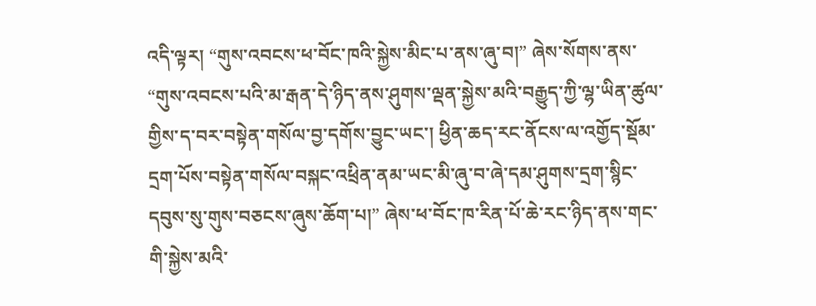འདི་ལྟར། “གུས་འབངས་ཕ་བོང་ཁའི་སྐྱེས་མིང་པ་ནས་ཞུ་བ།” ཞེས་སོགས་ནས་ “གུས་འབངས་པའི་མ་རྒན་དེ་ཉིད་ནས་ཤུགས་ལྡན་སྐྱེས་མའི་བརྒྱུད་ཀྱི་ལྷ་ཡིན་ཚུལ་གྱིས་ད་བར་བསྟེན་གསོལ་བྱ་དགོས་བྱུང་ཡང་། ཕྱིན་ཆད་རང་ནོངས་ལ་འགྱོད་སྡོམ་དྲག་པོས་བསྟེན་གསོལ་བསྐང་འཕྲིན་ནམ་ཡང་མི་ཞུ་བ་ཞེ་དམ་ཤུགས་དྲག་སྙིང་དབུས་སུ་གུས་བཅངས་ཞུས་ཆོག་པ།” ཞེས་ཕ་བོང་ཁ་རིན་པོ་ཆེ་རང་ཉིད་ནས་གང་གི་སྐྱེས་མའི་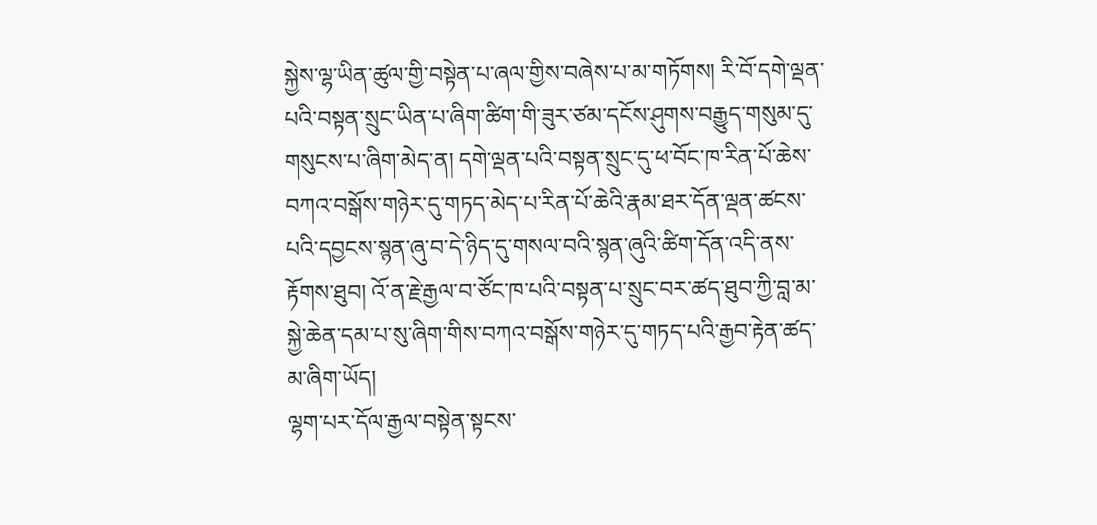སྐྱེས་ལྷ་ཡིན་ཚུལ་གྱི་བསྟེན་པ་ཞལ་གྱིས་བཞེས་པ་མ་གཏོགས། རི་བོ་དགེ་ལྡན་པའི་བསྟན་སྲུང་ཡིན་པ་ཞིག་ཚིག་གི་ཟུར་ཙམ་དངོས་ཤུགས་བརྒྱུད་གསུམ་དུ་གསུངས་པ་ཞིག་མེད་ན། དགེ་ལྡན་པའི་བསྟན་སྲུང་དུ་ཕ་བོང་ཁ་རིན་པོ་ཆེས་བཀའ་བསྒོས་གཉེར་དུ་གཏད་མེད་པ་རིན་པོ་ཆེའི་རྣམ་ཐར་དོན་ལྡན་ཚངས་པའི་དབྱངས་སྙན་ཞུ་བ་དེ་ཉིད་དུ་གསལ་བའི་སྙན་ཞུའི་ཚིག་དོན་འདི་ནས་རྟོགས་ཐུབ། འོ་ན་རྗེ་རྒྱལ་བ་ཙོང་ཁ་པའི་བསྟན་པ་སྲུང་བར་ཚད་ཐུབ་ཀྱི་བླ་མ་སྐྱེ་ཆེན་དམ་པ་སུ་ཞིག་གིས་བཀའ་བསྒོས་གཉེར་དུ་གཏད་པའི་རྒྱབ་རྟེན་ཚད་མ་ཞིག་ཡོད།
ལྷག་པར་དོལ་རྒྱལ་བསྟེན་སྟངས་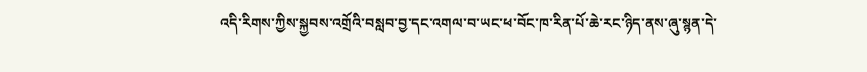འདི་རིགས་ཀྱིས་སྐྱབས་འགྲོའི་བསླབ་བྱ་དང་འགལ་བ་ཡང་ཕ་བོང་ཁ་རིན་པོ་ཆེ་རང་ཉིད་ནས་ཞུ་སྙན་དེ་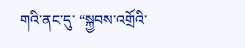གའི་ནང་དུ་ “སྐྱབས་འགྲོའི་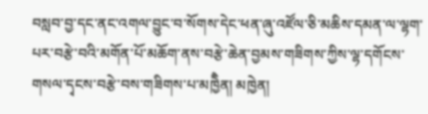བསླབ་བྱ་དང་ནང་འགལ་བྱུང་བ་སོགས་དེང་ཕན་ཞུ་འཛོལ་ཅི་མཆིས་དམན་ལ་ལྷག་པར་བརྩེ་བའི་མགོན་པོ་མཆོག་ནས་བརྩེ་ཆེན་བྱམས་གཟིགས་ཀྱིས་ལྷ་དགོངས་གསལ་དྭངས་བརྩེ་བས་གཟིགས་པ་མཁྱེཻན། མཁྱེན།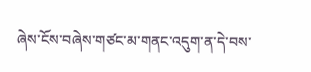ཞེས་ངོས་བཞེས་གཙང་མ་གནང་འདུག་ན་དེ་བས་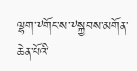ལྷག་༸གོང་ས་༸སྐྱབས་མགོན་ཆེན་པོའི་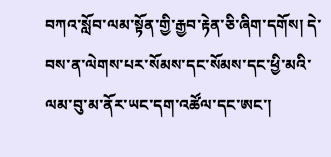བཀའ་སློབ་ལམ་སྟོན་གྱི་རྒྱབ་རྟེན་ཅི་ཞིག་དགོས། དེ་བས་ན་ལེགས་པར་སོམས་དང་སོམས་དང་ཕྱི་མའི་ལམ་བུ་མ་ནོར་ཡང་དག་འཚོལ་དང་ཨང་།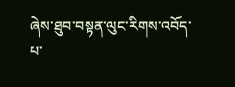ཞེས་ཐུབ་བསྟན་ལུང་རིགས་འབོད་པ་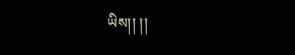ཡིས།། །།